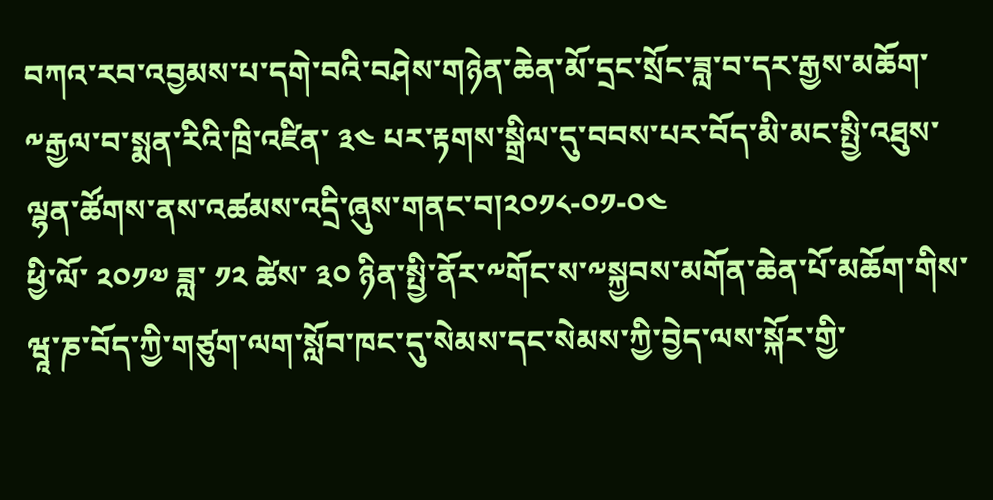བཀའ་རབ་འབྱམས་པ་དགེ་བའི་བཤེས་གཉེན་ཆེན་མོ་དྲང་སྲོང་ཟླ་བ་དར་རྒྱས་མཆོག་༸རྒྱལ་བ་སྨན་རིའི་ཁྲི་འཛིན་ ༣༤ པར་རྟགས་སྒྲིལ་དུ་བབས་པར་བོད་མི་མང་སྤྱི་འཐུས་ལྷན་ཚོགས་ནས་འཚམས་འདྲི་ཞུས་གནང་བ།༢༠༡༨-༠༡-༠༤
ཕྱི་ལོ་ ༢༠༡༧ ཟླ་ ༡༢ ཚེས་ ༣༠ ཉིན་སྤྱི་ནོར་༸གོང་ས་༸སྐྱབས་མགོན་ཆེན་པོ་མཆོག་གིས་ཝཱ་ཎ་བོད་ཀྱི་གཙུག་ལག་སློབ་ཁང་དུ་སེམས་དང་སེམས་ཀྱི་བྱེད་ལས་སྐོར་གྱི་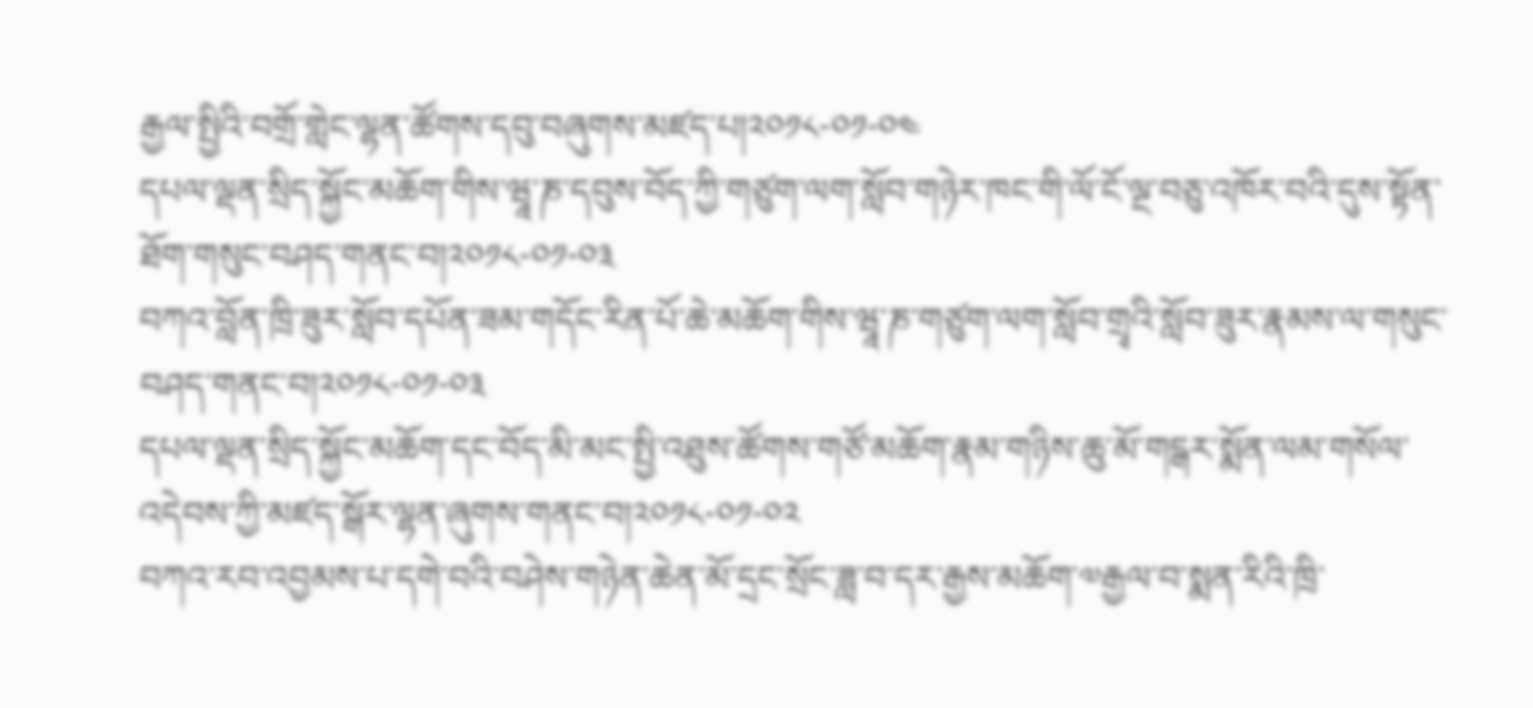རྒྱལ་སྤྱིའི་བགྲོ་གླེང་ལྷན་ཚོགས་དབུ་བཞུགས་མཛད་པ།༢༠༡༨-༠༡-༠༤
དཔལ་ལྡན་སྲིད་སྐྱོང་མཆོག་གིས་ཝཱ་ཎ་དབུས་བོད་ཀྱི་གཙུག་ལག་སློབ་གཉེར་ཁང་གི་ལོ་ངོ་ལྔ་བཅུ་འཁོར་བའི་དུས་སྟོན་ཐོག་གསུང་བཤད་གནང་བ།༢༠༡༨-༠༡-༠༣
བཀའ་བློན་ཁྲི་ཟུར་སློབ་དཔོན་ཟམ་གདོང་རིན་པོ་ཆེ་མཆོག་གིས་ཝཱ་ཎ་གཙུག་ལག་སློབ་གྲྭའི་སློབ་ཟུར་རྣམས་ལ་གསུང་བཤད་གནང་བ།༢༠༡༨-༠༡-༠༣
དཔལ་ལྡན་སྲིད་སྐྱོང་མཆོག་དང་བོད་མི་མང་སྤྱི་འཐུས་ཚོགས་གཙོ་མཆོག་རྣམ་གཉིས་ཆུ་མོ་གངྒར་སྨོན་ལམ་གསོལ་འདེབས་ཀྱི་མཛད་སྒོར་ལྷན་ཞུགས་གནང་བ།༢༠༡༨-༠༡-༠༢
བཀའ་རབ་འབྱམས་པ་དགེ་བའི་བཤེས་གཉེན་ཆེན་མོ་དྲང་སྲོང་ཟླ་བ་དར་རྒྱས་མཆོག་༧རྒྱལ་བ་སྨན་རིའི་ཁྲི་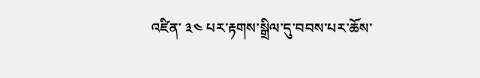འཛིན་ ༣༤ པར་རྟགས་སྒྲིལ་དུ་བབས་པར་ཆོས་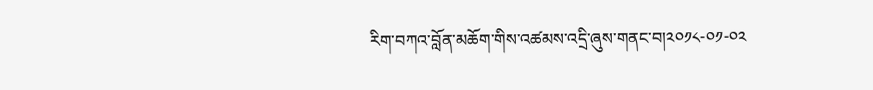རིག་བཀའ་བློན་མཆོག་གིས་འཚམས་འདྲི་ཞུས་གནང་བ།༢༠༡༨-༠༡-༠༢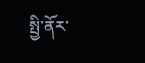སྤྱི་ནོར་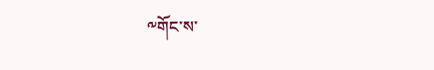༸གོང་ས་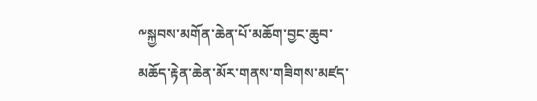༸སྐྱབས་མགོན་ཆེན་པོ་མཆོག་བྱང་ཆུབ་མཆོད་རྟེན་ཆེན་མོར་གནས་གཟིགས་མཛད་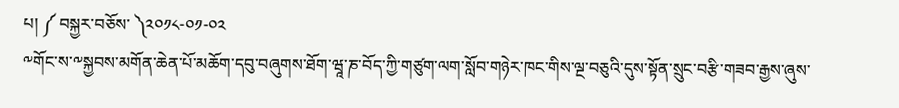པ། ༼ བསྐྱར་བཅོས་ ༽༢༠༡༨-༠༡-༠༢
༸གོང་ས་༸སྐྱབས་མགོན་ཆེན་པོ་མཆོག་དབུ་བཞུགས་ཐོག་ཝཱ་ཎ་བོད་ཀྱི་གཙུག་ལག་སློབ་གཉེར་ཁང་གིས་ལྔ་བཅུའི་དུས་སྟོན་སྲུང་བརྩི་གཟབ་རྒྱས་ཞུས་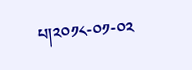པ།༢༠༡༨-༠༡-༠༢